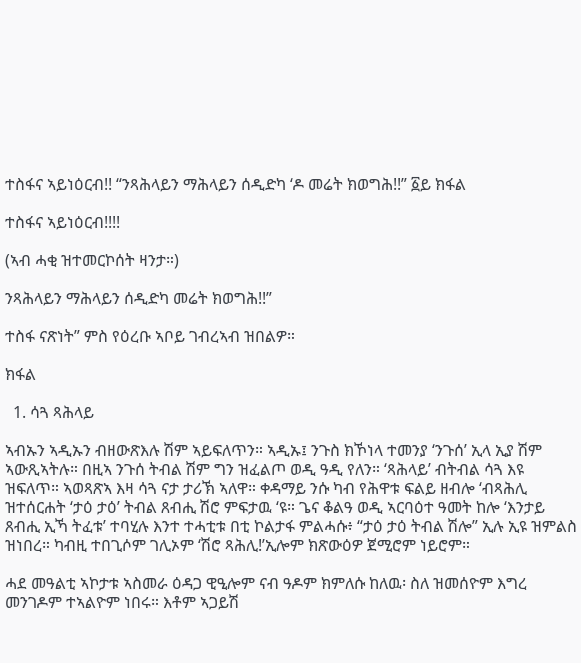ተስፋና ኣይነዕርብ!! “ንጻሕላይን ማሕላይን ሰዲድካ ‘ዶ መሬት ክወግሕ!!” ፩ይ ክፋል

ተስፋና ኣይነዕርብ!!!!

(ኣብ ሓቂ ዝተመርኮሰት ዛንታ።)

ንጻሕላይን ማሕላይን ሰዲድካ መሬት ክወግሕ!!”

ተስፋ ናጽነት” ምስ የዕረቡ ኣቦይ ገብረኣብ ዝበልዎ።

ክፋል

  1. ሳጓ ጻሕላይ

ኣብኡን ኣዲኡን ብዘውጽእሉ ሽም ኣይፍለጥን። ኣዲኡ፤ ንጉስ ክኾነላ ተመንያ ‘ንጉሰ’ ኢላ ኢያ ሽም ኣውጺኣትሉ። በዚኣ ንጉሰ ትብል ሽም ግን ዝፈልጦ ወዲ ዓዲ የለን። ‘ጻሕላይ’ ብትብል ሳጓ እዩ ዝፍለጥ። ኣወጻጽኣ እዛ ሳጓ ናታ ታሪኽ ኣለዋ። ቀዳማይ ንሱ ካብ የሕዋቱ ፍልይ ዘብሎ ‘ብጻሕሊ ዝተሰርሐት ‘ታዕ ታዕ’ ትብል ጸብሒ ሽሮ ምፍታዉ ‘ዩ። ጌና ቆልዓ ወዲ ኣርባዕተ ዓመት ከሎ ‘እንታይ ጸብሒ ኢኻ ትፈቱ’ ተባሂሉ እንተ ተሓቲቱ በቲ ኮልታፋ ምልሓሱ፥ “ታዕ ታዕ ትብል ሽሎ” ኢሉ ኢዩ ዝምልስ ዝነበረ። ካብዚ ተበጊሶም ገሊኦም ‘ሽሮ ጻሕሊ!’ኢሎም ክጽውዕዎ ጀሚሮም ነይሮም።

ሓደ መዓልቲ ኣኮታቱ ኣስመራ ዕዳጋ ዊዒሎም ናብ ዓዶም ክምለሱ ከለዉ፡ ስለ ዝመሰዮም እግረ መንገዶም ተኣልዮም ነበሩ። እቶም ኣጋይሽ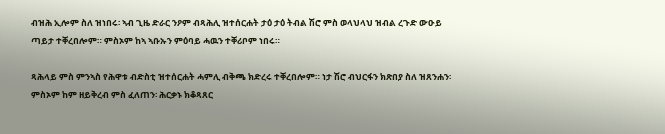ብዝሕ ኢሎም ስለ ዝነበሩ፡ ኣብ ጊዜ ድራር ንዖም ብጻሕሊ ዝተሰርሐት ታዕ ታዕ ትብል ሽሮ ምስ ወላህላህ ዝብል ረጉድ ውዑይ ጣይታ ተቐረበሎም። ምስኦም ከኣ ኣቡኡን ምዕባይ ሓዉን ተቐሪቦም ነበሩ።

ጻሕላይ ምስ ምንኣስ የሕዋቱ ብድስቲ ዝተሰርሐት ሓምሊ ብቅጫ ክድረሩ ተቐረበሎም። ነታ ሽሮ ብህርፋን ክጽበያ ስለ ዝጸንሐን፡ ምስኦም ከም ዘይቅረብ ምስ ፈለጠን፡ ሕርቃኑ ክቆጻጸር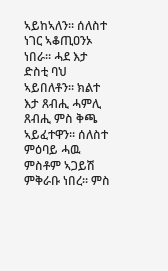ኣይከኣለን። ሰለስተ ነገር ኣቆጢዐንኦ ነበራ። ሓደ እታ ድስቲ ባህ ኣይበለቶን። ክልተ እታ ጸብሒ ሓምሊ ጸብሒ ምስ ቅጫ ኣይፈተዋን። ሰለስተ ምዕባይ ሓዉ ምስቶም ኣጋይሽ ምቅራቡ ነበረ። ምስ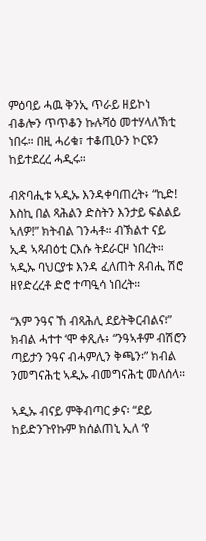ምዕባይ ሓዉ ቅንኢ ጥራይ ዘይኮነ ብቆሎን ጥጥቆን ኩሉሻዕ መተሃላለኽቲ ነበሩ። በዚ ሓሪቁ፣ ተቆጢዑን ኮርዩን ከይተደረረ ሓዲሩ።

ብጽባሒቱ ኣዲኡ እንዳቀባጠረት፥ “ኪድ! እስኪ በል ጻሕልን ድስትን እንታይ ፍልልይ ኣለዎ!” ክትብል ገንሓቶ። ብኽልተ ናይ ኢዳ ኣጻብዕቲ ርእሱ ትደራርዞ ነበረት። ኣዲኡ ባህርያቱ እንዳ ፈለጠት ጸብሒ ሽሮ ዘየድረረቶ ድሮ ተጣዒሳ ነበረት።

“እም ንዓና ኸ ብጻሕሊ ደይትቅርብልና፧” ክብል ሓተተ ‘ሞ ቀጺሉ፥ “ንዓኣቶም ብሽሮን ጣይታን ንዓና ብሓምሊን ቅጫን፡” ክብል ንመግናሕቲ ኣዲኡ ብመግናሕቲ መለሰላ።

ኣዲኡ ብናይ ምቅብጣር ቃና፡ “ደይ ከይድንጉየኩም ክሰልጠኒ ኢለ ‘የ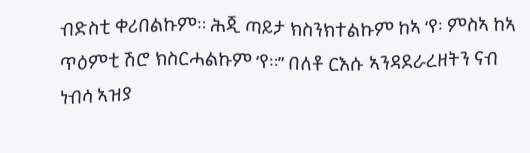ብድስቲ ቀሪበልኩም። ሕጂ ጣይታ ክስንክተልኩም ከኣ ‘የ፡ ምስኣ ከኣ ጥዕምቲ ሽሮ ክስርሓልኩም ‘የ።” በለቶ ርእሱ ኣንዳደራረዘትን ናብ ነብሳ ኣዝያ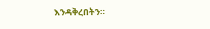እንዳቅረበትን።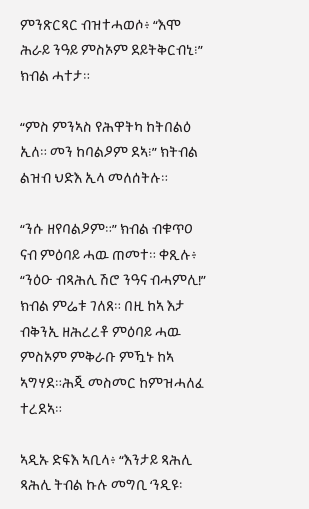ምንጽርጻር ብዝተሓወሶ፥ “እሞ ሕራይ ንዓይ ምስኦም ደይትቅርብኒ፧” ክብል ሓተታ።

“ምስ ምንኣስ የሕዋትካ ከትበልዕ ኢለ። መን ከባልዖም ደኣ፧” ክትብል ልዝብ ህድእ ኢላ መለሰትሉ።

“ንሱ ዘየባልዖም።” ክብል ብቁጥዐ ናብ ምዕባይ ሓዉ ጠመተ። ቀጺሉ፥ “ንዕዑ ብጻሕሊ ሽሮ ንዓና ብሓምሊ!” ክብል ምሬቱ ገለጸ። በዚ ከኣ እታ ብቅንኢ ዘሕረረቶ ምዕባይ ሓዉ ምስኦም ምቅራቡ ምዃኑ ከኣ ኣግሃደ።ሕጂ መስመር ከምዝሓለፈ ተረደኣ።

ኣዲኡ ድፍእ ኣቢላ፥ “እንታይ ጻሕሊ ጻሕሊ ትብል ኩሉ መግቢ ‘ንዲዩ፡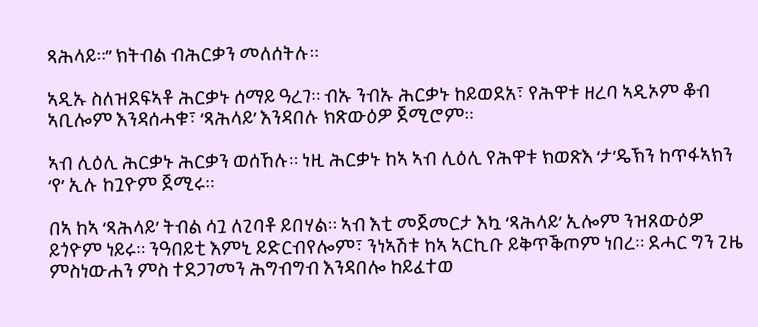ጻሕላይ።” ክትብል ብሕርቃን መለሰትሉ።

ኣዲኡ ስለዝደፍኣቶ ሕርቃኑ ሰማይ ዓረገ። ብኡ ንብኡ ሕርቃኑ ከይወደአ፣ የሕዋቱ ዘረባ ኣዲኦም ቆብ ኣቢሎም እንዳሰሓቁ፣ ‘ጻሕላይ’ እንዳበሉ ክጽውዕዎ ጀሚሮም።

ኣብ ሊዕሊ ሕርቃኑ ሕርቃን ወሰኸሉ። ነዚ ሕርቃኑ ከኣ ኣብ ሊዕሊ የሕዋቱ ክወጽእ ‘ታ’ዴኽን ከጥፋኣክን ‘የ’ ኢሉ ከጓዮም ጀሚሩ።

በኣ ከኣ ‘ጻሕላይ’ ትብል ሳጓ ለጊባቶ ይበሃል። ኣብ እቲ መጀመርታ እኳ ‘ጻሕላይ’ ኢሎም ንዝጸውዕዎ ይጎዮም ነይሩ። ንዓበይቲ እምኒ ይድርብየሎም፣ ንነኣሽቱ ከኣ ኣርኪቡ ይቅጥቕጦም ነበረ። ደሓር ግን ጊዜ ምስነውሐን ምስ ተደጋገመን ሕግብግብ እንዳበሎ ከይፈተወ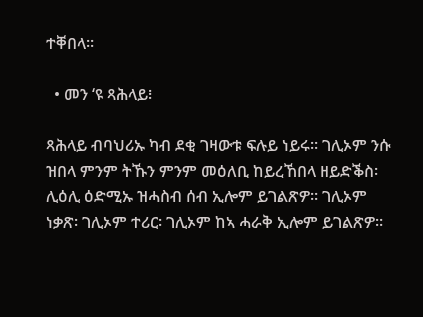ተቐበላ።

  • መን ‘ዩ ጻሕላይ፧

ጻሕላይ ብባህሪኡ ካብ ደቂ ገዛውቱ ፍሉይ ነይሩ። ገሊኦም ንሱ ዝበላ ምንም ትኹን ምንም መዕለቢ ከይረኸበላ ዘይድቕስ፡ ሊዕሊ ዕድሚኡ ዝሓስብ ሰብ ኢሎም ይገልጽዎ። ገሊኦም ነቃጽ፡ ገሊኦም ተሪር፡ ገሊኦም ከኣ ሓራቅ ኢሎም ይገልጽዎ።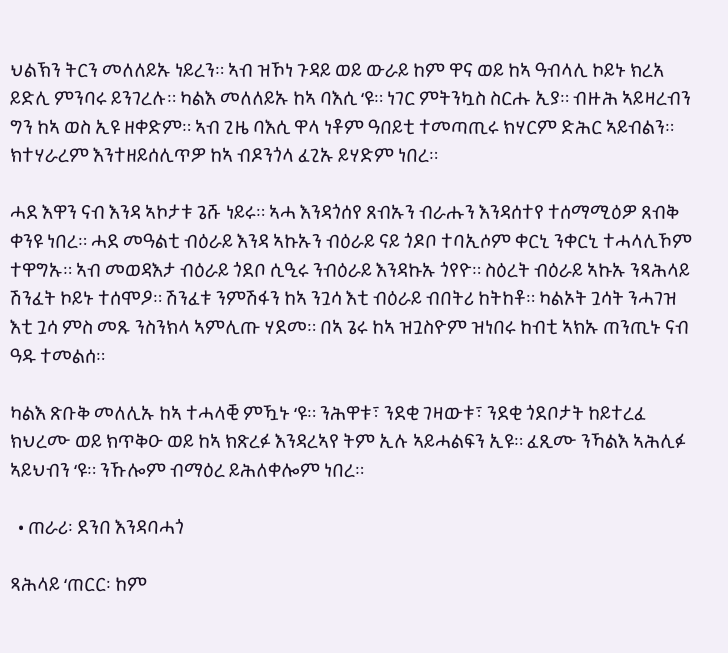ህልኽን ትርን መለለይኡ ነይረን። ኣብ ዝኾነ ጉዳይ ወይ ውራይ ከም ዋና ወይ ከኣ ዓብላሊ ኮይኑ ክረአ ይድሊ ምንባሩ ይንገረሉ። ካልእ መለለይኡ ከኣ ባእሲ ‘ዩ። ነገር ምትንኳስ ስርሑ ኢያ። ብዙሕ ኣይዛረብን ግን ከኣ ወስ ኢዩ ዘቀድም። ኣብ ጊዜ ባእሲ ዋላ ነቶም ዓበይቲ ተመጣጢሩ ክሃርም ድሕር ኣይብልን። ክተሃራረም እንተዘይሰሊጥዎ ከኣ ብዶንጎላ ፈጊኡ ይሃድም ነበረ።

ሓደ እዋን ናብ እንዳ ኣኮታቱ ጌሹ ነይሩ። ኣሓ እንዳጎሰየ ጸብኡን ብራሑን እንዳሰተየ ተሰማሚዕዎ ጸብቅ ቀንዩ ነበረ። ሓደ መዓልቲ ብዕራይ እንዳ ኣኩኡን ብዕራይ ናይ ጎዶቦ ተባኢሶም ቀርኒ ንቀርኒ ተሓላሊኾም ተዋግኡ። ኣብ መወዳእታ ብዕራይ ጎደቦ ሲዒሩ ንብዕራይ እንዳኩኡ ጎየዮ። ስዕረት ብዕራይ ኣኩኡ ንጻሕላይ ሽንፈት ኮይኑ ተሰሞዖ። ሽንፈቱ ንምሽፋን ከኣ ንጓሳ እቲ ብዕራይ ብበትሪ ከትከቶ። ካልኦት ጓሳት ንሓገዝ እቲ ጓሳ ምስ መጹ ንስንክላ ኣምሊጡ ሃደመ። በኣ ጌሩ ከኣ ዝጓስዮም ዝነበሩ ከብቲ ኣክኡ ጠንጢኑ ናብ ዓዱ ተመልሰ።

ካልእ ጽቡቅ መለሊኡ ከኣ ተሓላቒ ምዃኑ ‘ዩ። ንሕዋቱ፣ ንደቂ ገዛውቱ፣ ንደቂ ጎደቦታት ከይተረፈ ክህረሙ ወይ ክጥቅዑ ወይ ከኣ ክጽረፉ እንዳረኣየ ትም ኢሉ ኣይሓልፍን ኢዩ። ፈጺሙ ንኻልእ ኣሕሊፉ ኣይህብን ‘ዩ። ንኹሎም ብማዕረ ይሕለቀሎም ነበረ።

  • ጠራሪ፡ ደንበ እንዳባሓጎ

ጻሕላይ ‘ጠርር፡ ከም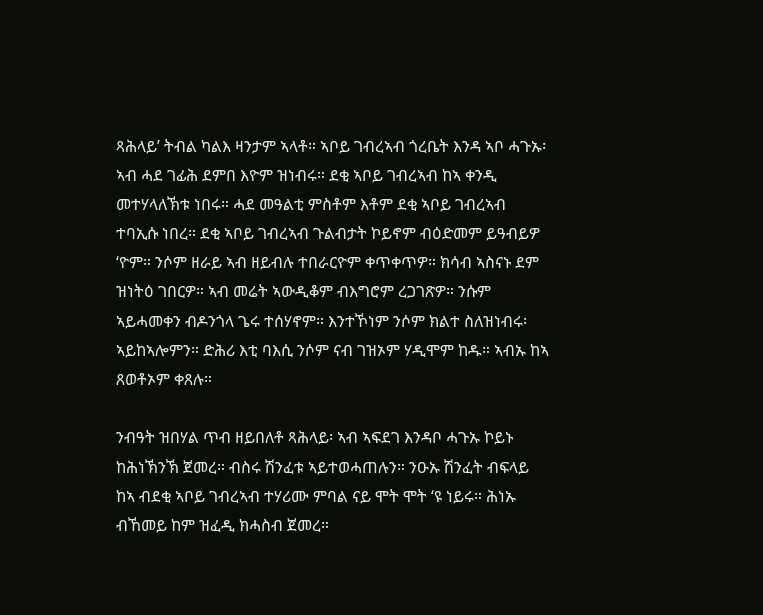ጻሕላይ’ ትብል ካልእ ዛንታም ኣላቶ። ኣቦይ ገብረኣብ ጎረቤት እንዳ ኣቦ ሓጉኡ፡ ኣብ ሓደ ገፊሕ ደምበ እዮም ዝነብሩ። ደቂ ኣቦይ ገብረኣብ ከኣ ቀንዲ መተሃላለኽቱ ነበሩ። ሓደ መዓልቲ ምስቶም እቶም ደቂ ኣቦይ ገብረኣብ ተባኢሱ ነበረ። ደቂ ኣቦይ ገብረኣብ ጉልብታት ኮይኖም ብዕድመም ይዓብይዎ ‘ዮም። ንሶም ዘራይ ኣብ ዘይብሉ ተበራርዮም ቀጥቀጥዎ። ክሳብ ኣስናኑ ደም ዝነትዕ ገበርዎ። ኣብ መሬት ኣውዲቆም ብእግሮም ረጋገጽዎ። ንሱም ኣይሓመቀን ብዶንጎላ ጌሩ ተሰሃኖም። እንተኾነም ንሶም ክልተ ስለዝነብሩ፡ ኣይከኣሎምን። ድሕሪ እቲ ባእሲ ንሶም ናብ ገዝኦም ሃዲሞም ከዱ። ኣብኡ ከኣ ጸወቶኦም ቀጸሉ።

ንብዓት ዝበሃል ጥብ ዘይበለቶ ጻሕላይ፡ ኣብ ኣፍደገ እንዳቦ ሓጉኡ ኮይኑ ከሕነኽንኽ ጀመረ። ብስሩ ሽንፈቱ ኣይተወሓጠሉን። ንዑኡ ሽንፈት ብፍላይ ከኣ ብደቂ ኣቦይ ገብረኣብ ተሃሪሙ ምባል ናይ ሞት ሞት ‘ዩ ነይሩ። ሕነኡ ብኸመይ ከም ዝፈዲ ክሓስብ ጀመረ።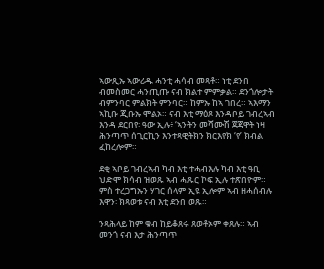ኣውጺኡ ኣውሪዱ ሓንቲ ሓሳብ መጻቶ። ነቲ ደንበ ብመስመር ሓንጢጡ ናብ ክልተ ምምቃል። ደንጎሎታት ብምንባር ምልክት ምንባር። ከምኡ ከኣ ገበረ። ኣእማን ኣኪቡ ጂቡኡ ሞልኦ። ናብ እቲ ማዕጾ እንዳቦይ ገብረኣብ እንዳ ደርበየ፡ ዓው ኢሉ፥ ‘ኣንትን መሻሙሽ ጀጃዋት ነዛ ሕንጣጥ ሰጊርኪን እንተጻዊትክን ክርእየክ ‘የ’ ክብል ፈከረሎም።

ደቂ ኣቦይ ገብረኣብ ካብ እቲ ተሓብእሉ ካብ እቲ ዓቢ ህድሞ ክሳብ ዝወጹ ኣብ ሓጹር ኮፍ ኢሉ ተጽበዮም። ምስ ተረጋግኡን ሃገር ሰላም ኢዩ ኢሎም ኣብ ዘሓሰብሉ እዋን፡ ክጻወቱ ናብ እቲ ደንበ ወጹ።

ንጻሕላይ ከም ቁብ ከይቆጸሩ ጸወቶኦም ቀጸሉ። ኣብ መንጎ ናብ እታ ሕንጣጥ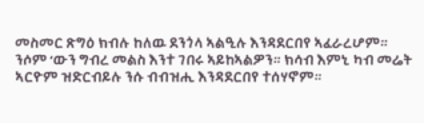መስመር ጽግዕ ክብሉ ከለዉ ደንጎላ ኣልዒሉ እንዳደርበየ ኣፈራረሆም። ንሶም ‘ውን ግብረ መልስ እንተ ገበሩ ኣይከኣልዎን። ክሳብ እምኒ ካብ መሬት ኣርዮም ዝድርብይሉ ንሱ ብብዝሒ እንዳደርበየ ተሰሃኖም።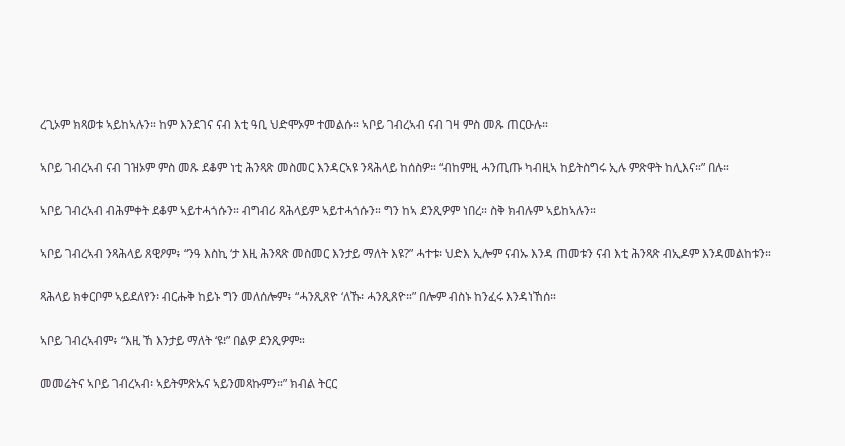ረጊኦም ክጻወቱ ኣይከኣሉን። ከም እንደገና ናብ እቲ ዓቢ ህድሞኦም ተመልሱ። ኣቦይ ገብረኣብ ናብ ገዛ ምስ መጹ ጠርዑሉ።

ኣቦይ ገብረኣብ ናብ ገዝኦም ምስ መጹ ደቆም ነቲ ሕንጻጽ መስመር እንዳርኣዩ ንጻሕላይ ከሰስዎ። “ብከምዚ ሓንጢጡ ካብዚኣ ከይትስግሩ ኢሉ ምጽዋት ከሊእና።” በሉ።

ኣቦይ ገብረኣብ ብሕምቀት ደቆም ኣይተሓጎሱን። ብግብሪ ጻሕላይም ኣይተሓጎሱን። ግን ከኣ ደንጺዎም ነበረ። ስቅ ክብሉም ኣይከኣሉን።

ኣቦይ ገብረኣብ ንጻሕላይ ጸዊዖም፥ “ንዓ እስኪ ‘ታ እዚ ሕንጻጽ መስመር እንታይ ማለት እዩ?” ሓተቱ፡ ህድእ ኢሎም ናብኡ እንዳ ጠመቱን ናብ እቲ ሕንጻጽ ብኢዶም እንዳመልከቱን።

ጻሕላይ ክቀርቦም ኣይደለየን፡ ብርሑቅ ከይኑ ግን መለሰሎም፥ “ሓንጺጸዮ ‘ለኹ፡ ሓንጺጸዮ።” በሎም ብስኑ ከንፈሩ እንዳነኸሰ።

ኣቦይ ገብረኣብም፥ “እዚ ኸ እንታይ ማለት ‘ዩ፧” በልዎ ደንጺዎም።

መመሬትና ኣቦይ ገብረኣብ፡ ኣይትምጽኡና ኣይንመጻኩምን።” ክብል ትርር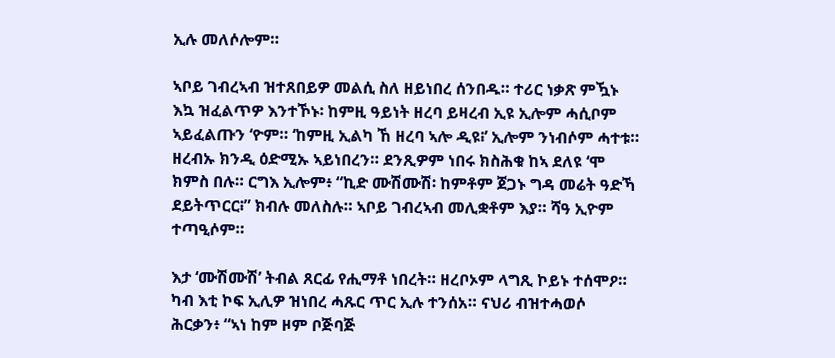ኢሉ መለሶሎም።

ኣቦይ ገብረኣብ ዝተጸበይዎ መልሲ ስለ ዘይነበረ ሰንበዱ። ተሪር ነቃጽ ምዃኑ እኳ ዝፈልጥዎ እንተኾኑ፡ ከምዚ ዓይነት ዘረባ ይዛረብ ኢዩ ኢሎም ሓሲቦም ኣይፈልጡን ‘ዮም። ‘ከምዚ ኢልካ ኸ ዘረባ ኣሎ ዲዩ፧’ ኢሎም ንነብሶም ሓተቱ። ዘረብኡ ክንዲ ዕድሚኡ ኣይነበረን። ደንጺዎም ነበሩ ክስሕቁ ከኣ ደለዩ ‘ሞ ክምስ በሉ። ርግእ ኢሎም፥ “ኪድ ሙሽሙሽ፡ ከምቶም ጀጋኑ ግዳ መሬት ዓድኻ ደይትጥርር፧” ክብሉ መለስሉ። ኣቦይ ገብረኣብ መሊቋቶም እያ። ሻዓ ኢዮም ተጣዒሶም።

እታ ‘ሙሽሙሽ’ ትብል ጸርፊ የሒማቶ ነበረት። ዘረቦኦም ላግጺ ኮይኑ ተሰሞዖ። ካብ እቲ ኮፍ ኢሊዎ ዝነበረ ሓጹር ጥር ኢሉ ተንሰአ። ናህሪ ብዝተሓወሶ ሕርቃን፥ “ኣነ ከም ዞም ቦጅባጅ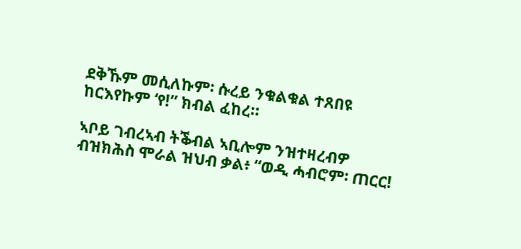ደቅኹም መሲለኩም፡ ሱረይ ንቁልቁል ተጸበዩ ከርእየኩም ‘የ!” ክብል ፈከረ።

ኣቦይ ገብረኣብ ትቕብል ኣቢሎም ንዝተዛረብዎ ብዝክሕስ ሞራል ዝህብ ቃል፥ “ወዲ ሓብሮም፡ ጠርር!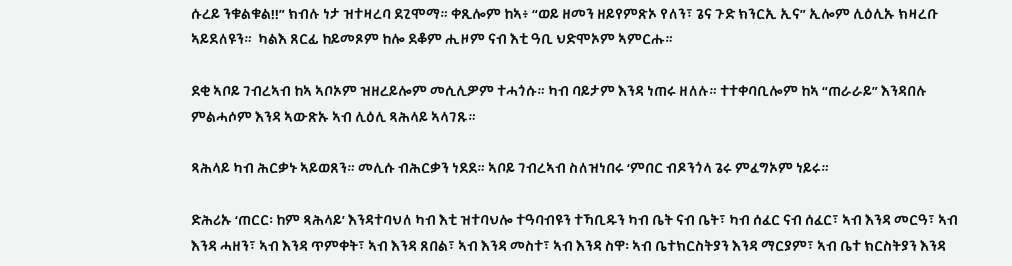ሱረይ ንቁልቁል!!” ክብሉ ነታ ዝተዛረባ ደጊሞማ። ቀጺሎም ከኣ፥ “ወይ ዘመን ዘይየምጽኦ የለን፣ ጌና ጉድ ክንርኢ ኢና” ኢሎም ሊዕሊኡ ክዛረቡ ኣይደለዩን።  ካልእ ጸርፊ ከይመጾም ከሎ ደቆም ሒዞም ናብ እቲ ዓቢ ህድሞኦም ኣምርሑ።

ደቂ ኣቦይ ገብረኣብ ከኣ ኣቦኦም ዝዘረይሎም መሲሊዎም ተሓጎሱ። ካብ ባይታም እንዳ ነጠሩ ዘለሉ። ተተቀባቢሎም ከኣ “ጠራራይ” እንዳበሉ ምልሓሶም እንዳ ኣውጽኡ ኣብ ሊዕሊ ጻሕላይ ኣላገጹ።

ጻሕላይ ካብ ሕርቃኑ ኣይወጸን። መሊሱ ብሕርቃን ነደደ። ኣቦይ ገብረኣብ ስለዝነበሩ ‘ምበር ብዶንጎላ ጌሩ ምፈግኦም ነይሩ።

ድሕሪኡ ‘ጠርር፡ ከም ጻሕላይ’ እንዳተባህለ ካብ እቲ ዝተባህሎ ተዓባብዩን ተኻቢዱን ካብ ቤት ናብ ቤት፣ ካብ ሰፈር ናብ ሰፈር፣ ኣብ እንዳ መርዓ፣ ኣብ እንዳ ሓዘን፣ ኣብ እንዳ ጥምቀት፣ ኣብ እንዳ ጸበል፣ ኣብ እንዳ መስተ፣ ኣብ እንዳ ስዋ፡ ኣብ ቤተክርስትያን እንዳ ማርያም፣ ኣብ ቤተ ክርስትያን እንዳ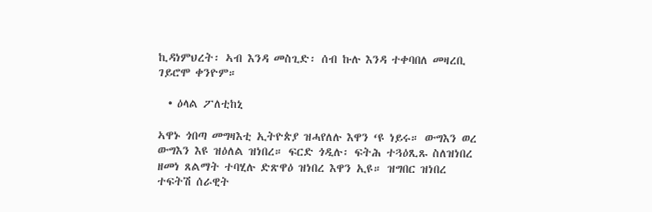ኪዳነምህረት፡ ኣብ እንዳ መስጊድ፡ ሰብ ኩሉ እንዳ ተቀባበለ መዛረቢ ገይሮሞ ቀንዮም።

  • ዕላል ፖለቲከኒ

ኣዋኑ ጎበጣ መግዛእቲ ኢትዮጵያ ዝሓየለሉ እዋን ‘ዩ ነይሩ። ውግእን ወረ ውግእን እዩ ዝዕለል ዝነበረ። ፍርድ ጎዲሉ፡ ፍትሕ ተጓዕጺጹ ስለዝነበረ ዘመነ ጸልማት ተባሂሉ ድጽዋዕ ዝነበረ እዋን ኢዩ። ዝግበር ዝነበረ ተፍትሽ ሰራዊት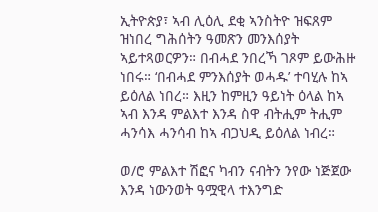ኢትዮጵያ፣ ኣብ ሊዕሊ ደቂ ኣንስትዮ ዝፍጸም ዝነበረ ግሕሰትን ዓመጽን መንእሰያት ኣይተጻወርዎን። በብሓደ ንበረኻ ገጾም ይውሕዙ ነበሩ። ‘በብሓደ ምንእሰያት ወሓዱ’ ተባሂሉ ከኣ ይዕለል ነበረ። እዚን ከምዚን ዓይነት ዕላል ከኣ ኣብ እንዳ ምልእተ እንዳ ስዋ ብትሒም ትሒም ሓንሳእ ሓንሳብ ከኣ ብጋህዲ ይዕለል ነብረ።

ወ/ሮ ምልእተ ሽፎና ካብን ናብትን ንየው ነጅጀው እንዳ ነውንወት ዓሟዊላ ተእንግድ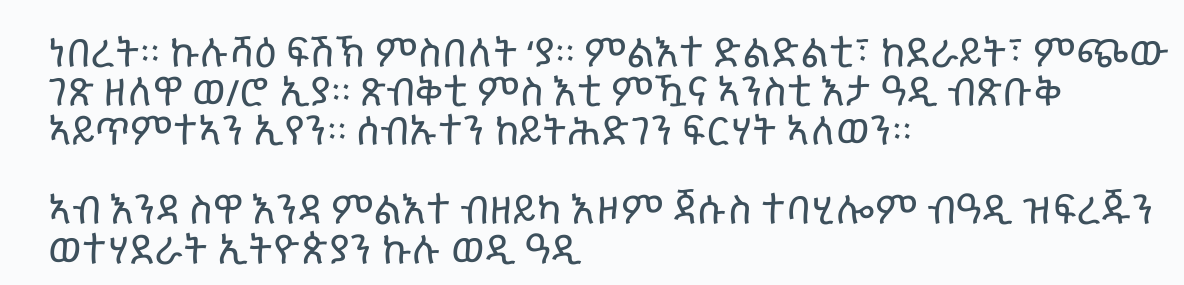ነበረት። ኩሉሻዕ ፍሽኽ ምስበለት ‘ያ። ምልእተ ድልድልቲ፣ ከደራይት፣ ምጭው ገጽ ዘለዋ ወ/ሮ ኢያ። ጽብቅቲ ምስ እቲ ምዃና ኣንስቲ እታ ዓዲ ብጽቡቅ ኣይጥምተኣን ኢየን። ሰብኡተን ከይትሕድገን ፍርሃት ኣለወን።

ኣብ እንዳ ስዋ እንዳ ምልእተ ብዘይካ እዞም ጃሱስ ተባሂሎም ብዓዲ ዝፍረጁን ወተሃደራት ኢትዮጵያን ኩሉ ወዲ ዓዲ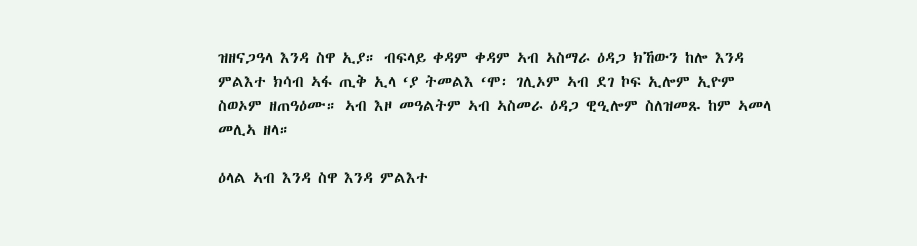ዝዘናጋዓላ እንዳ ስዋ ኢያ። ብፍላይ ቀዳም ቀዳም ኣብ ኣስማራ ዕዳጋ ክኸውን ከሎ እንዳ ምልእተ ክሳብ ኣፋ ጢቅ ኢላ ‘ያ ትመልእ ‘ሞ፡ ገሊኦም ኣብ ደገ ኮፍ ኢሎም ኢዮም ስወኦም ዘጠዓዕሙ። ኣብ እዞ መዓልትም ኣብ ኣስመራ ዕዳጋ ዊዒሎም ስለዝመጹ ከም ኣመላ መሊኣ ዘላ።

ዕላል ኣብ እንዳ ስዋ እንዳ ምልእተ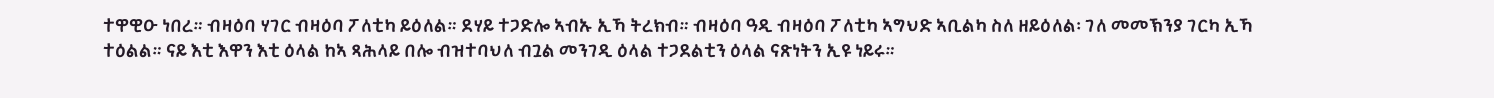ተዋዊዑ ነበረ። ብዛዕባ ሃገር ብዛዕባ ፖለቲካ ይዕለል። ደሃይ ተጋድሎ ኣብኡ ኢኻ ትረክብ። ብዛዕባ ዓዲ ብዛዕባ ፖለቲካ ኣግህድ ኣቢልካ ስለ ዘይዕለል፡ ገለ መመኽንያ ገርካ ኢኻ ተዕልል። ናይ እቲ እዋን እቲ ዕላል ከኣ ጻሕላይ በሎ ብዝተባህለ ብጓል መንገዲ ዕላል ተጋደልቲን ዕላል ናጽነትን ኢዩ ነይሩ።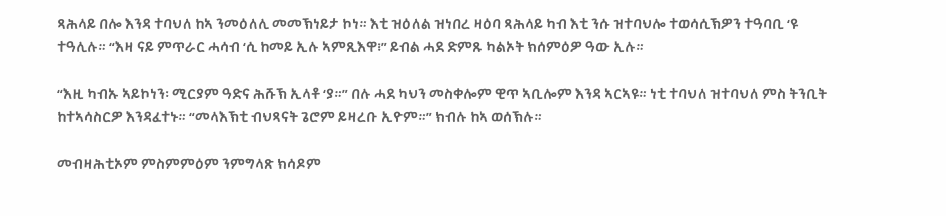ጻሕላይ በሎ እንዳ ተባህለ ከኣ ንመዕለሊ መመኽነይታ ኮነ። እቲ ዝዕለል ዝነበረ ዛዕባ ጻሕላይ ካብ እቲ ንሱ ዝተባህሎ ተወሳሲኽዎን ተዓባቢ ‘ዩ ተዓሊሉ። “እዛ ናይ ምጥራር ሓሳብ ‘ሲ ከመይ ኢሉ ኣምጺእዋ፧” ይብል ሓደ ድምጹ ካልኦት ክሰምዕዎ ዓው ኢሉ።

“እዚ ካብኡ ኣይኮነን፡ ሚርያም ዓድና ሕሹኽ ኢላቶ ‘ያ።” በሉ ሓደ ካህን መስቀሎም ዊጥ ኣቢሎም እንዳ ኣርኣዩ። ነቲ ተባህለ ዝተባህለ ምስ ትንቢት ከተኣሳስርዎ እንዳፈተኑ። “መላእኽቲ ብህጻናት ጌሮም ይዛረቡ ኢዮም።” ክብሉ ከኣ ወሰኽሉ።

መብዛሕቲኦም ምስምምዕም ንምግላጽ ክሳዶም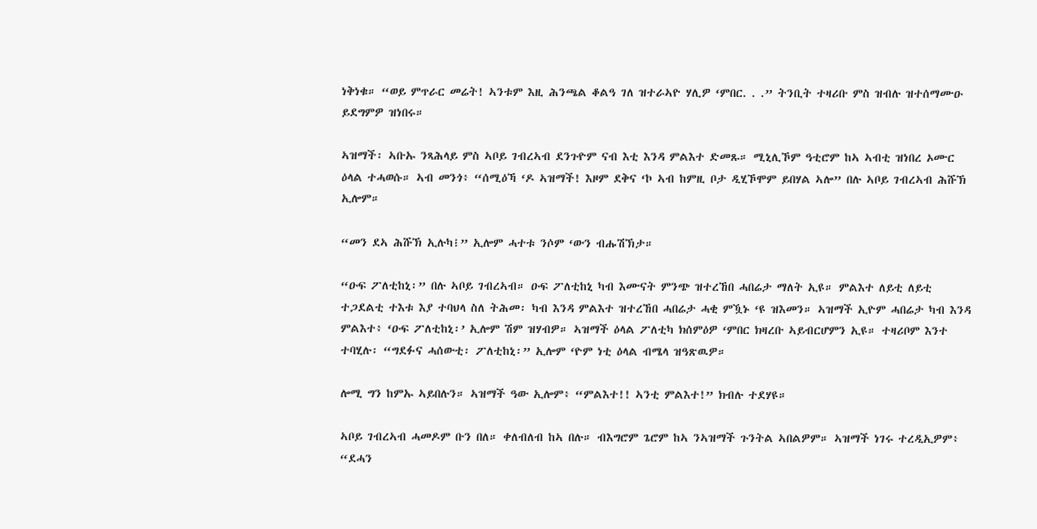ነቅነቁ። “ወይ ምጥራር መሬት! ኣንቱም እዚ ሕንጫል ቆልዓ ገለ ዝተራኣዮ ሃሊዎ ‘ምበር. . .” ትንቢት ተዛሪቡ ምስ ዝብሉ ዝተሰማሙዑ ይደግምዎ ዝነበሩ።

ኣዝማች፡ ኣቡኡ ንጻሕላይ ምስ ኣቦይ ገብረኣብ ደንጉዮም ናብ እቲ እንዳ ምልእተ ድመጹ። ሚኒሊኾም ዓቲሮም ከኣ ኣብቲ ዝነበረ ኦሙር ዕላል ተሓወሱ። ኣብ መንጎ፥ “ሰሚዕኻ ‘ዶ ኣዝማች! እዞም ደቅና ‘ኮ ኣብ ከምዚ ቦታ ዲሂኾሞም ይበሃል ኣሎ” በሉ ኣቦይ ገብረኣብ ሕሹኽ ኢሎም።

“መን ደኣ ሕሹኽ ኢሉካ፧” ኢሎም ሓተቱ ንሶም ‘ውን ብሑሽኽታ።

“ዑፍ ፖለቲከኒ፡” በሉ ኣቦይ ገብረኣብ። ዑፍ ፖለቲከኒ ካብ እሙናት ምንጭ ዝተረኸበ ሓበሬታ ማለት ኢዩ። ምልእተ ለይቲ ለይቲ ተጋደልቲ ተእቱ እያ ተባህላ ስለ ትሕመ፡ ካብ እንዳ ምልእተ ዝተረኸበ ሓበሬታ ሓቂ ምዃኑ ‘ዩ ዝእመን። ኣዝማች ኢዮም ሓበሬታ ካብ እንዳ ምልእተ፥ ‘ዑፍ ፖለቲከኒ፡’ ኢሎም ሽም ዝሃብዎ። ኣዝማች ዕላል ፖለቲካ ክሰምዕዎ ‘ምበር ክዛረቡ ኣይብርሆምን ኢዩ። ተዛሪቦም እንተ ተባሂሉ፡ “ግደፉና ሓሰውቲ፡ ፖለቲከኒ፡” ኢሎም ‘ዮም ነቲ ዕላል ብሜላ ዝዓጽዉዎ።

ሎሚ ግን ከምኡ ኣይበሉን። ኣዝማች ዓው ኢሎም፥ “ምልእተ!! ኣንቲ ምልእተ!” ክብሉ ተደሃዩ።

ኣቦይ ገብረኣብ ሓመዶም ቡን በለ። ቀለብለብ ከኣ በሉ። ብእግሮም ጌሮም ከኣ ንኣዝማች ጉንትል ኣበልዎም። ኣዝማች ነገሩ ተረዲኢዎም፥ “ደሓን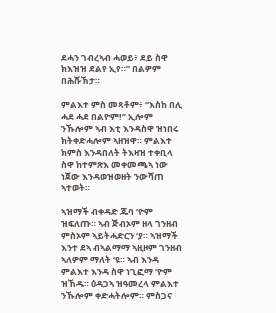ደሓን ገብረኣብ ሓወይ፥ ደይ ስዋ ክእዝዝ ደልየ ኢየ።” በልዎም በሕሹኽታ።

ምልእተ ምስ መጻቶም፥ “እስከ በሊ ሓደ ሓደ በልዮም!” ኢሎም ንኹሎም ኣብ እቲ እንዳስዋ ዝነበሩ ክትቀድሓሎም ኣዘዝዋ። ምልእተ ክምስ እንዳበለት ትእዛዝ ተቀቢላ ስዋ ከተምጽእ መቀመጫኣ ነው ነጀው እንዳወዝወዘት ንውሻጠ ኣተወት።

ኣዝማች ብቀዳድ ጁባ ‘ዮም ዝፍለጡ። ኣብ ጅብኦም ዘላ ገንዘብ ምስኦም ኣይትሓድርን ‘ያ። ኣዝማች እንተ ደኣ ብኣልማማ ኣዚዞም ገንዘብ ኣለዎም ማለት ‘ዩ። ኣብ እንዳ ምልእተ እንዳ ስዋ ነጊፎማ ‘ዮም ዝኸዱ። ዕዳጋኣ ዝዓመረላ ምልእተ ንኹሎም ቀድሓትሎም። ምስጋና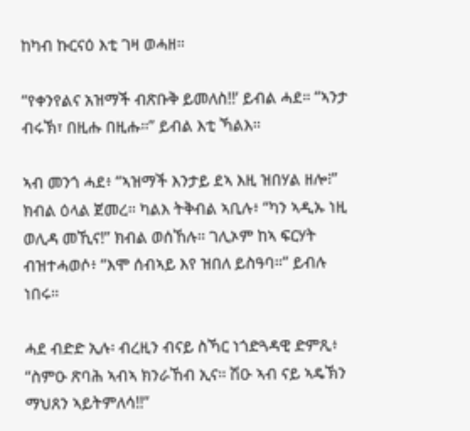ከካብ ኩርናዕ እቲ ገዛ ወሓዘ።

“የቀንየልና አዝማች ብጽቡቅ ይመለስ!!’ ይብል ሓደ። “ኣንታ ብሩኽ፣ በዚሑ በዚሑ።” ይብል እቲ ኻልእ።

ኣብ መንጎ ሓደ፥ “ኣዝማች እንታይ ደኣ እዚ ዝበሃል ዘሎ፧” ክብል ዕላል ጀመረ። ካልእ ትቅብል ኣቢሉ፥ “ካን ኣዲኡ ነዚ ወሊዳ መኺና!” ክብል ወሰኸሉ። ገሊኦም ከኣ ፍርሃት ብዝተሓወሶ፥ “እሞ ሰብኣይ እየ ዝበለ ይስዓባ።” ይብሉ ነበሩ።

ሓደ ብድድ ኢሉ፡ ብረዚን ብናይ ስኻር ነጎድጓዳዊ ድምጺ፥ “ስምዑ ጽባሕ ኣብኣ ክንራኸብ ኢና። ሽዑ ኣብ ናይ ኣዴኽን ማህጸን ኣይትምለሳ!!”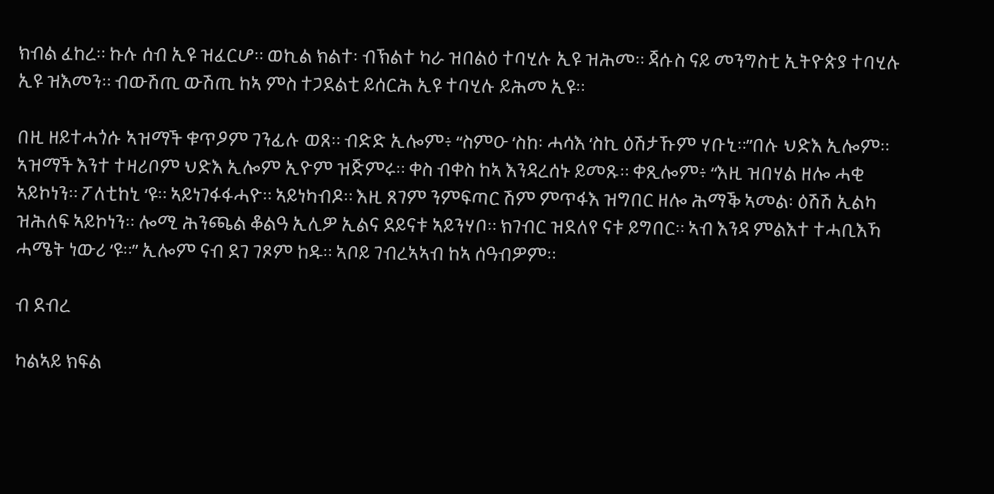ክብል ፈከረ። ኩሉ ሰብ ኢዩ ዝፈርሆ። ወኪል ክልተ፡ ብኽልተ ካራ ዝበልዕ ተባሂሉ ኢዩ ዝሕመ። ጃሱስ ናይ መንግስቲ ኢትዮጵያ ተባሂሉ ኢዩ ዝእመን። ብውሽጢ ውሽጢ ከኣ ምስ ተጋደልቲ ይሰርሕ ኢዩ ተባሂሉ ይሕመ ኢዩ።

በዚ ዘይተሓጎሱ ኣዝማች ቁጥዖም ገንፊሉ ወጸ። ብድድ ኢሎም፥ “ስምዑ ‘ስከ፡ ሓሳእ ‘ስኪ ዕሽታኹም ሃቡኒ።”በሉ ህድእ ኢሎም። ኣዝማች እንተ ተዛሪቦም ህድእ ኢሎም ኢዮም ዝጅምሩ። ቀስ ብቀስ ከኣ እንዳረሰኑ ይመጹ። ቀጺሎም፥ “እዚ ዝበሃል ዘሎ ሓቂ ኣይኮነን። ፖለቲከኒ ‘ዩ። ኣይነገፋፋሓዮ። ኣይነካብዶ። እዚ ጸገም ንምፍጣር ሽም ምጥፋእ ዝግበር ዘሎ ሕማቕ ኣመል፡ ዕሽሽ ኢልካ ዝሕለፍ ኣይኮነን። ሎሚ ሕንጫል ቆልዓ ኢሊዎ ኢልና ደይናቱ ኣይንሃቦ። ክገብር ዝደለየ ናቱ ይግበር። ኣብ እንዳ ምልእተ ተሓቢእኻ ሓሜት ነውሪ ‘ዩ።” ኢሎም ናብ ደገ ገጾም ከዱ። ኣቦይ ገብረኣኣብ ከኣ ሰዓብዎም።

ብ ደብረ

ካልኣይ ክፍል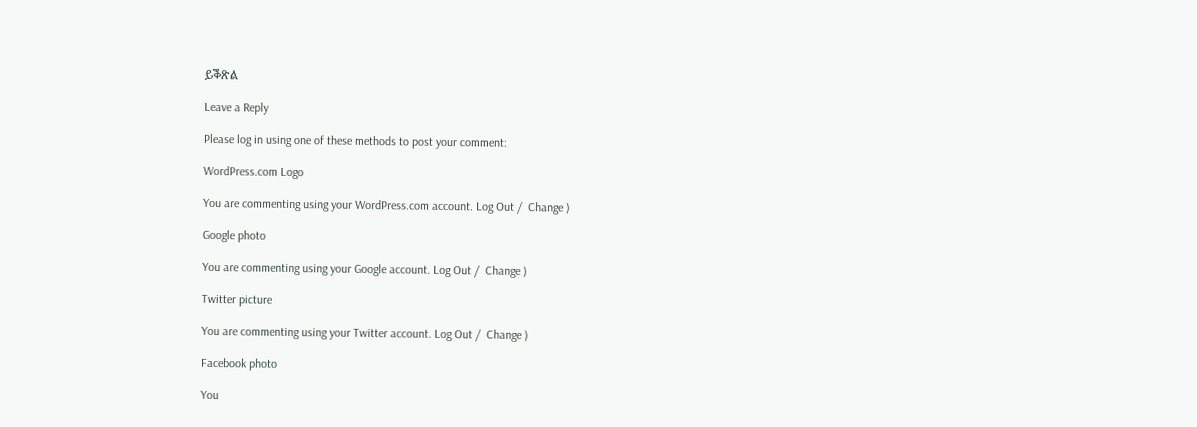ይቕጽል

Leave a Reply

Please log in using one of these methods to post your comment:

WordPress.com Logo

You are commenting using your WordPress.com account. Log Out /  Change )

Google photo

You are commenting using your Google account. Log Out /  Change )

Twitter picture

You are commenting using your Twitter account. Log Out /  Change )

Facebook photo

You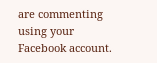are commenting using your Facebook account.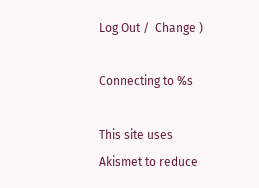Log Out /  Change )

Connecting to %s

This site uses Akismet to reduce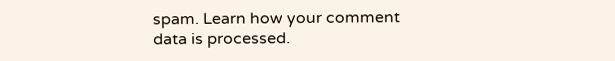spam. Learn how your comment data is processed.